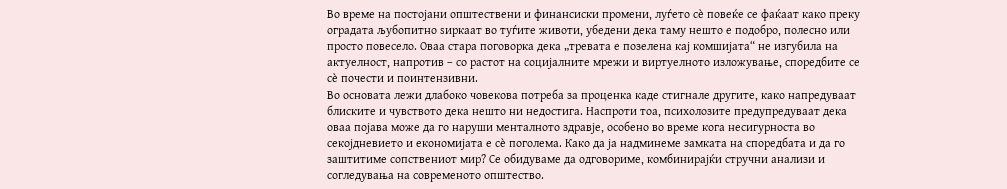Во време на постојани општествени и финансиски промени, луѓето сè повеќе се фаќаат како преку оградата љубопитно ѕиркаат во туѓите животи, убедени дека таму нешто е подобро, полесно или просто повесело. Оваа стара поговорка дека „тревата е позелена кај комшијата“ не изгубила на актуелност, напротив – со растот на социјалните мрежи и виртуелното изложување, споредбите се сè почести и поинтензивни.
Во основата лежи длабоко човекова потреба за проценка каде стигнале другите, како напредуваат блиските и чувството дека нешто ни недостига. Наспроти тоа, психолозите предупредуваат дека оваа појава може да го наруши менталното здравје, особено во време кога несигурноста во секојдневието и економијата е сè поголема. Како да ја надминеме замката на споредбата и да го заштитиме сопствениот мир? Се обидуваме да одговориме, комбинирајќи стручни анализи и согледувања на современото општество.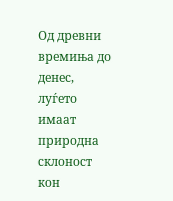Од древни времиња до денес, луѓето имаат природна склоност кон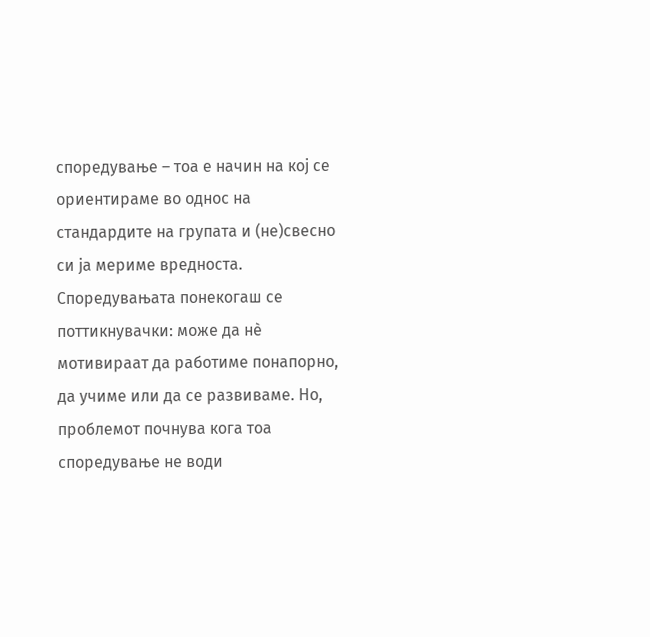споредување – тоа е начин на кој се ориентираме во однос на стандардите на групата и (не)свесно си ја мериме вредноста. Споредувањата понекогаш се поттикнувачки: може да нè мотивираат да работиме понапорно, да учиме или да се развиваме. Но, проблемот почнува кога тоа споредување не води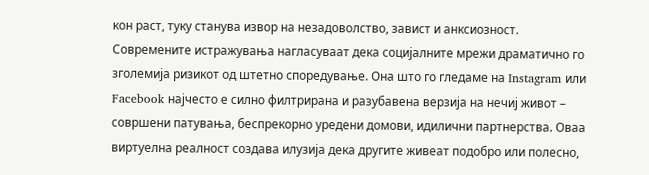кон раст, туку станува извор на незадоволство, завист и анксиозност.
Современите истражувања нагласуваат дека социјалните мрежи драматично го зголемија ризикот од штетно споредување. Она што го гледаме на Instagram или Facebook најчесто е силно филтрирана и разубавена верзија на нечиј живот – совршени патувања, беспрекорно уредени домови, идилични партнерства. Оваа виртуелна реалност создава илузија дека другите живеат подобро или полесно,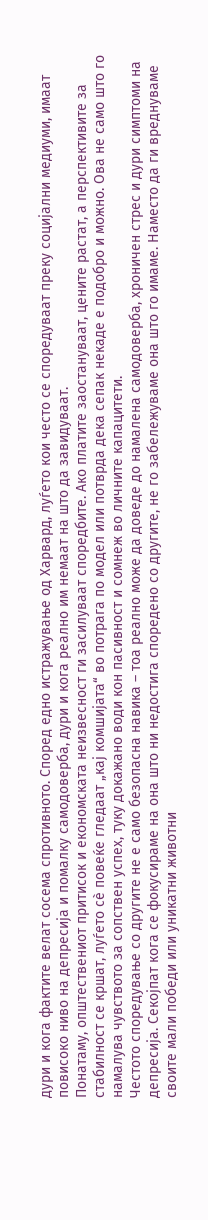дури и кога фактите велат сосема спротивното. Според едно истражување од Харвард, луѓето кои често се споредуваат преку социјални медиуми, имаат повисоко ниво на депресија и помалку самодоверба, дури и кога реално им немаат на што да завидуваат.
Понатаму, општествениот притисок и економската неизвесност ги засилуваат споредбите. Ако платите заостануваат, цените растат, а перспективите за стабилност се кршат, луѓето сè повеќе гледаат „кај комшијата“ во потрага по модел или потврда дека сепак некаде е подобро и можно. Ова не само што го намалува чувството за сопствен успех, туку докажано води кон пасивност и сомнеж во личните капацитети.
Честото споредување со другите не е само безопасна навика – тоа реално може да доведе до намалена самодоверба, хроничен стрес и дури симптоми на депресија. Секојпат кога се фокусираме на она што ни недостига споредено со другите, не го забележуваме она што го имаме. Наместо да ги вреднуваме своите мали победи или уникатни животни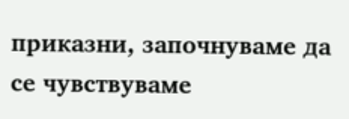приказни, започнуваме да се чувствуваме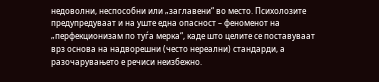недоволни, неспособни или „заглавени“ во место. Психолозите предупредуваат и на уште една опасност – феноменот на „перфекционизам по туѓа мерка“, каде што целите се поставуваат врз основа на надворешни (често нереални) стандарди, а разочарувањето е речиси неизбежно.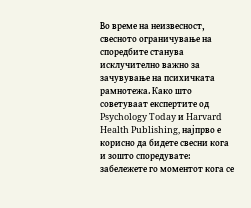Во време на неизвесност, свесното ограничување на споредбите станува исклучително важно за зачувување на психичката рамнотежа. Како што советуваат експертите од Psychology Today и Harvard Health Publishing, најпрво е корисно да бидете свесни кога и зошто споредувате: забележете го моментот кога се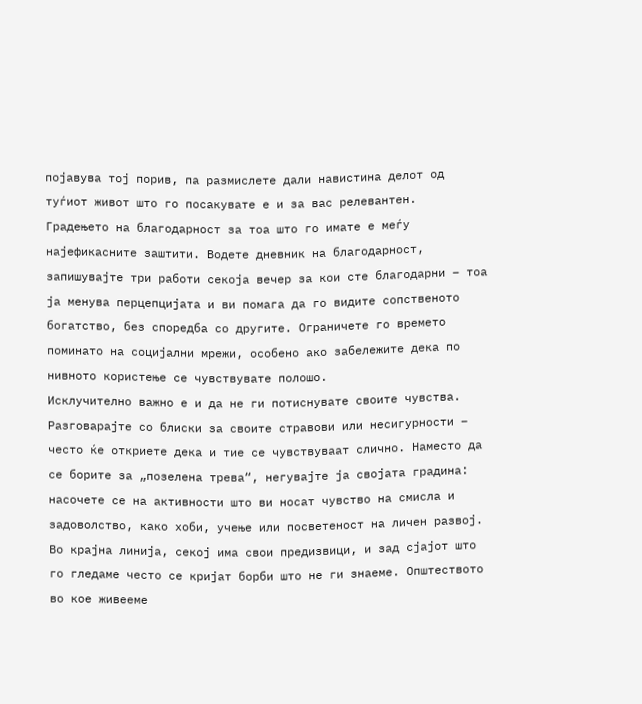појавува тој порив, па размислете дали навистина делот од туѓиот живот што го посакувате е и за вас релевантен.
Градењето на благодарност за тоа што го имате е меѓу најефикасните заштити. Водете дневник на благодарност, запишувајте три работи секоја вечер за кои сте благодарни – тоа ја менува перцепцијата и ви помага да го видите сопственото богатство, без споредба со другите. Ограничете го времето поминато на социјални мрежи, особено ако забележите дека по нивното користење се чувствувате полошо.
Исклучително важно е и да не ги потиснувате своите чувства. Разговарајте со блиски за своите стравови или несигурности – често ќе откриете дека и тие се чувствуваат слично. Наместо да се борите за „позелена трева“, негувајте ја својата градина: насочете се на активности што ви носат чувство на смисла и задоволство, како хоби, учење или посветеност на личен развој.
Во крајна линија, секој има свои предизвици, и зад сјајот што го гледаме често се кријат борби што не ги знаеме. Општеството во кое живееме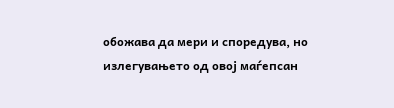обожава да мери и споредува, но излегувањето од овој маѓепсан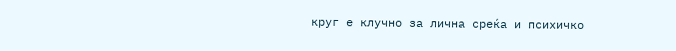круг е клучно за лична среќа и психичко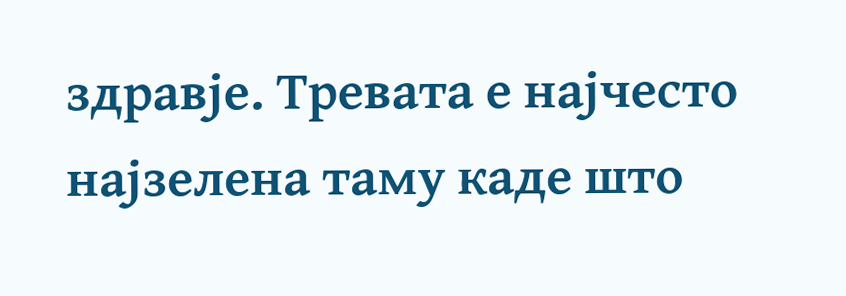здравје. Тревата е најчесто најзелена таму каде што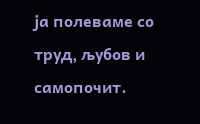ја полеваме со труд, љубов и самопочит.